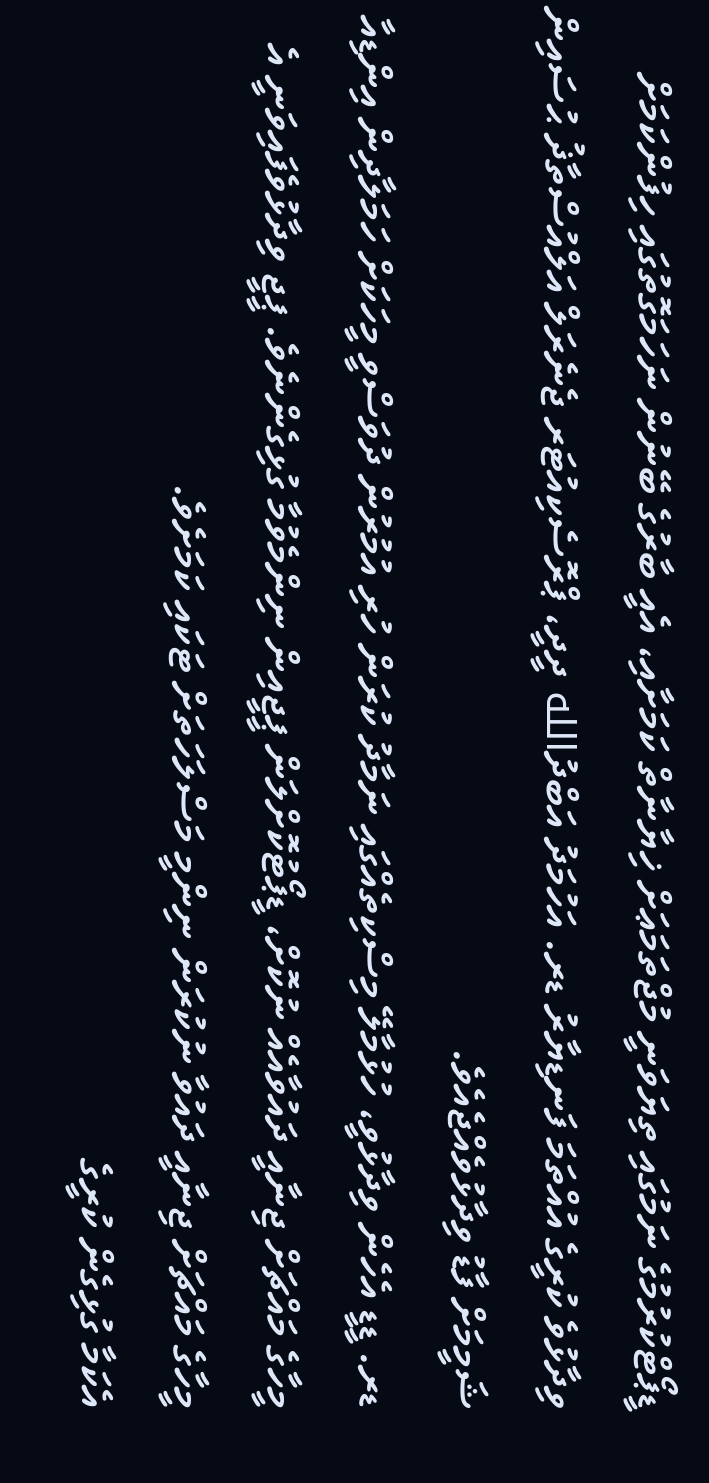ޑީޕޯޓްކުރުމުގެ ނަމުގައި ތިޔަވަނީ މުޖްތަމަޢަށް ޚިޔާނާތް ކަމަށާއި، އެއީ ބާރުގެ ބޭނުން ނަހަމަގޮތުގައި ހިފުންކަމަށް ވިދާޅުވެ ކުރީގެ އުއްތަމަ ފަނޑިޔާރު ޑރ. އަހުމަދު އަބްދުالله ދީދީ، ޕްރޮސެކިއުޓަރ ޖެނެރަލް އަލްއުސްތާޛު ޙުސައިން ޝަމީމަށް ފާޑު ވިދާޅުވެއްޖެއެވެ.
ޑރ. ޑީޑީ އެހެން ވިދާޅުވީ، ހުޅުމާލޭ މިސްކިތެއްގައި ނަމާދު ކުރަން ހުރި އުމުރުން ދުވަސްވީ މީހަކަށް ހަމަލާދިން އިންޑިއާ މީހާގެ މައްޗަށް ޖިނާއީ ދައުވާއެއް ނުކޮށް، ޑީޕޯޓުކޮށްލަން ޕީޖީއިން ނިންމެވުމާ ގުޅިގެންނެވެ. ޕީޖީ ވިދާޅުވެފައިވަނީ އެ މީހާގެ މައްޗަށް ޖިނާއީ ދައުވާ ނުކުރަން ނިންމީ މަސްލަހަތަށް ޓަކައި ކަމަށެވެ.
އެކަމާ ގުޅިގެން ކުރީގެ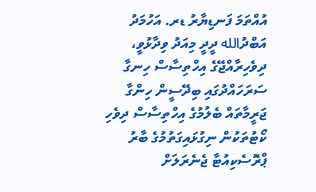އުއްތަމަ ފަނޑިޔާރު ޑރ. އަހުމަދު އަބްދުالله ދީދީ މިއަދު ވިދާޅުވީ، ދިވެހިރާއްޖޭގެ އިހްތިސާސް ހިނގާ ސަރަހައްދުގައި ބިދޭސީން ހިންގާ ޖަރީމާތައް ބެލުމުގެ އިހްތިސާސް ދިވެހި ކޯޓުތަކުން ނިގުޅައިގަތުމުގެ ބާރު ޕްރޮސެކިއުޓާ ޖެނެރަލަށް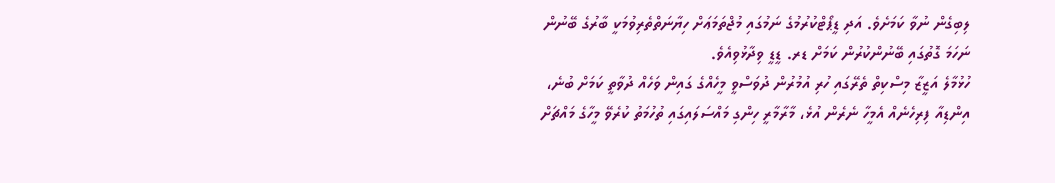ލިބިގެން ނުވާ ކަމަށެވެ. އަދި ޑީޕޯޓްކުރުމުގެ ނަމުގައި މުޖްތަމަޢަށް ހިޔާނަތްތެރިވުމަކީ ބާރުގެ ބޭނުން ނަހަމަ ގޮތުގައި ބޭނުންކުރުން ކަމަށް ޑރ. ޑީޑީ ވިދާޅުވިއެވެ.
ހުޅުމާލެ އަޒީޒާ މިސްކިތް ތެރޭގައި ހުރި އުމުރުން ދުވަސްވީ މީހެއްގެ ގައިން ވަހެއް ދުވާތީ ކަމަށް ބުނެ، އިންޑިއާ ފިރިހެނެއް އެމީހާ ނެރެން އުޅެ، މާރާމާރީ ހިންގި މައްސަލައިގައި ތުހުމަތު ކުރެވޭ މީހާގެ މައްޗަށް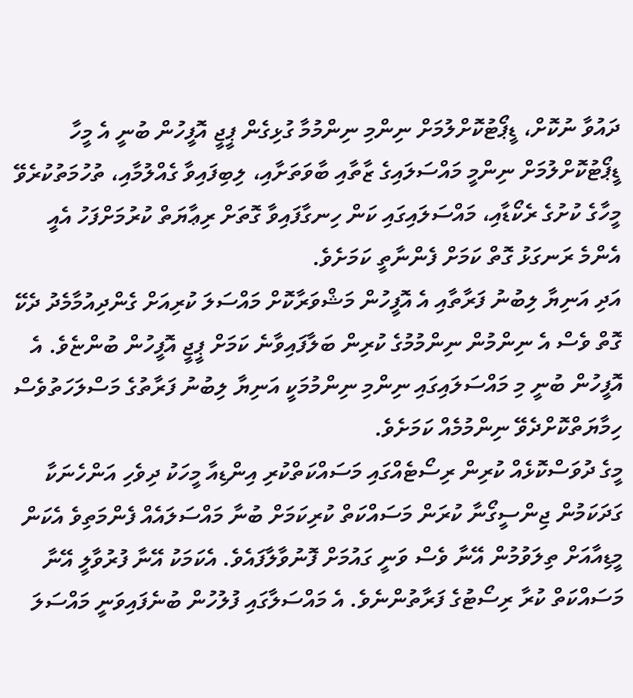ދައުވާ ނުކޮށް، ޑީޕޯޓުކޮށްލުމަށް ނިންމި ނިންމުމާ ގުޅިގެން ޕީޖީ އޮފީހުން ބުނީ އެ މީހާ ޑީޕޯޓުކޮށްލުމަށް ނިންމީ މައްސަލައިގެ ޒާތާއި ބާވަތަށާއި، ލިބިފައިވާ ގެއްލުމާއި، ތުހުމަތުކުރެވޭ މީހާގެ ކުށުގެ ރެކޯޑާއި، މައްސަލައިގައި ކަން ހިނގާފައިވާ ގޮތަށް ރިޢާޔަތް ކުރުމަށްފަހު އެއީ އެންމެ ރަނގަޅު ގޮތް ކަމަށް ފެންނާތީ ކަމަށެވެ.
އަދި އަނިޔާ ލިބުނު ފަރާތާއި އެ އޮފީހުން މަޝްވަރާކޮށް މައްސަލަ ކުރިއަށް ގެންދިއުމާމެދު ދެކޭ ގޮތް ވެސް އެ ނިންމުން ނިންމުމުގެ ކުރިން ބަލާފައިވާނެ ކަމަށް ޕީޖީ އޮފީހުން ބުންޏެވެ. އެ އޮފީހުން ބުނީ މި މައްސަލައިގައި ނިންމި ނިންމުމަކީ އަނިޔާ ލިބުނު ފަރާތުގެ މަސްލަހަތުވެސް ހިމާޔަތްކޮށްދެވޭ ނިންމުމެއް ކަމަށެވެ.
މީގެ ދުވަސްކޮޅެއް ކުރިން ރިސޯޓެއްގައި މަސައްކަތްކުރި އިންޑިއާ މީހަކު ދިވެހި އަންހެނަކާ ގަދަކަމުން ޖިންސީގޯނާ ކުރަން މަސައްކަތް ކުރިކަމަށް ބުނާ މައްސަލައެއް ފެންމަތިވެ އެކަން މީޑިއާއަށް ތިލަވުމުން އޭނާ ވެސް ވަނީ ގައުމަށް ފޮނުވާލާފައެވެ. އެކަމަކު އޭނާ ފުރުވާލީ އޭނާ މަސައްކަތް ކުރާ ރިސޯޓުގެ ފަރާތުންނެވެ. އެ މައްސަލާގައި ފުލުހުން ބުނެފައިވަނީ މައްސަލަ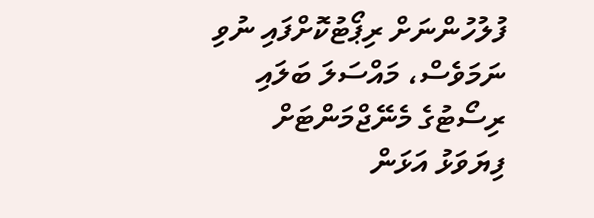ފުލުހުންނަށް ރިޕޯޓުކޮށްފައި ނުވި ނަމަވެސް، މައްސަލަ ބަލައި ރިސޯޓުގެ މެނޭޖްމަންޓަށް ފިޔަވަޅު އަޅަން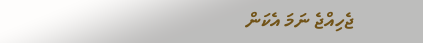ޖެހިއްޖެ ނަމަ އެކަން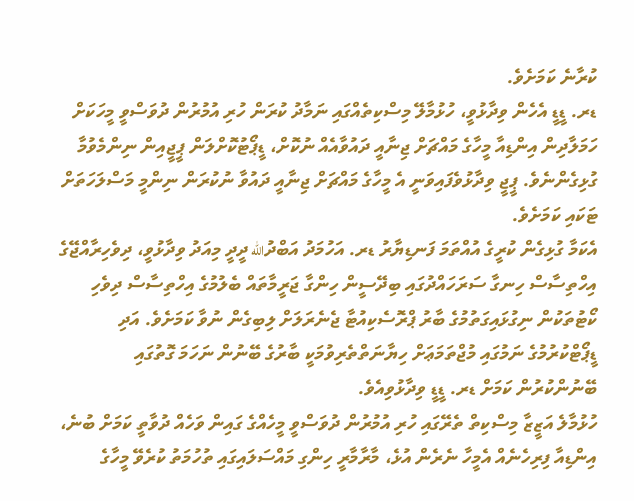ކުރާނެ ކަމަށެވެ.
ޑރ. ޑީޑީ އެހެން ވިދާޅުވީ، ހުޅުމާލޭ މިސްކިތެއްގައި ނަމާދު ކުރަން ހުރި އުމުރުން ދުވަސްވީ މީހަކަށް ހަމަލާދިން އިންޑިއާ މީހާގެ މައްޗަށް ޖިނާއީ ދައުވާއެއް ނުކޮށް، ޑީޕޯޓުކޮށްލަން ޕީޖީއިން ނިންމެވުމާ ގުޅިގެންނެވެ. ޕީޖީ ވިދާޅުވެފައިވަނީ އެ މީހާގެ މައްޗަށް ޖިނާއީ ދައުވާ ނުކުރަން ނިންމީ މަސްލަހަތަށް ޓަކައި ކަމަށެވެ.
އެކަމާ ގުޅިގެން ކުރީގެ އުއްތަމަ ފަނޑިޔާރު ޑރ. އަހުމަދު އަބްދުالله ދީދީ މިއަދު ވިދާޅުވީ، ދިވެހިރާއްޖޭގެ އިހްތިސާސް ހިނގާ ސަރަހައްދުގައި ބިދޭސީން ހިންގާ ޖަރީމާތައް ބެލުމުގެ އިހްތިސާސް ދިވެހި ކޯޓުތަކުން ނިގުޅައިގަތުމުގެ ބާރު ޕްރޮސެކިއުޓާ ޖެނެރަލަށް ލިބިގެން ނުވާ ކަމަށެވެ. އަދި ޑީޕޯޓްކުރުމުގެ ނަމުގައި މުޖްތަމަޢަށް ހިޔާނަތްތެރިވުމަކީ ބާރުގެ ބޭނުން ނަހަމަ ގޮތުގައި ބޭނުންކުރުން ކަމަށް ޑރ. ޑީޑީ ވިދާޅުވިއެވެ.
ހުޅުމާލެ އަޒީޒާ މިސްކިތް ތެރޭގައި ހުރި އުމުރުން ދުވަސްވީ މީހެއްގެ ގައިން ވަހެއް ދުވާތީ ކަމަށް ބުނެ، އިންޑިއާ ފިރިހެނެއް އެމީހާ ނެރެން އުޅެ، މާރާމާރީ ހިންގި މައްސަލައިގައި ތުހުމަތު ކުރެވޭ މީހާގެ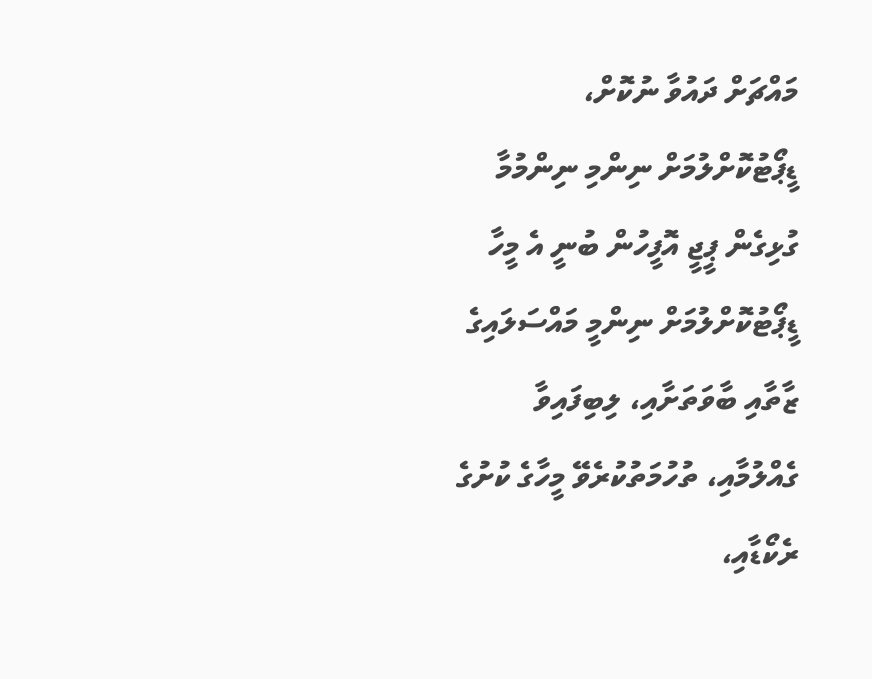މައްޗަށް ދައުވާ ނުކޮށް، ޑީޕޯޓުކޮށްލުމަށް ނިންމި ނިންމުމާ ގުޅިގެން ޕީޖީ އޮފީހުން ބުނީ އެ މީހާ ޑީޕޯޓުކޮށްލުމަށް ނިންމީ މައްސަލައިގެ ޒާތާއި ބާވަތަށާއި، ލިބިފައިވާ ގެއްލުމާއި، ތުހުމަތުކުރެވޭ މީހާގެ ކުށުގެ ރެކޯޑާއި،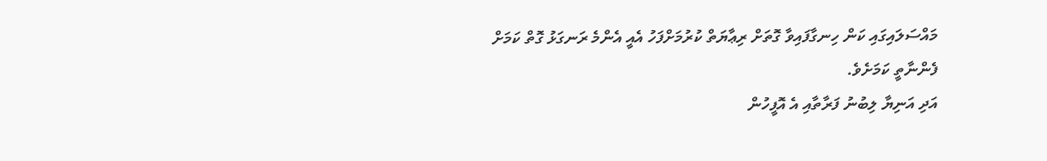މައްސަލައިގައި ކަން ހިނގާފައިވާ ގޮތަށް ރިޢާޔަތް ކުރުމަށްފަހު އެއީ އެންމެ ރަނގަޅު ގޮތް ކަމަށް ފެންނާތީ ކަމަށެވެ.
އަދި އަނިޔާ ލިބުނު ފަރާތާއި އެ އޮފީހުން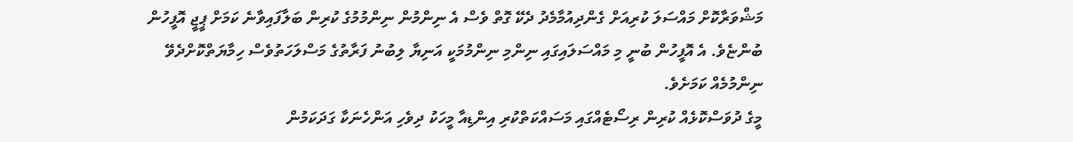މަޝްވަރާކޮށް މައްސަލަ ކުރިއަށް ގެންދިއުމާމެދު ދެކޭ ގޮތް ވެސް އެ ނިންމުން ނިންމުމުގެ ކުރިން ބަލާފައިވާނެ ކަމަށް ޕީޖީ އޮފީހުން ބުންޏެވެ. އެ އޮފީހުން ބުނީ މި މައްސަލައިގައި ނިންމި ނިންމުމަކީ އަނިޔާ ލިބުނު ފަރާތުގެ މަސްލަހަތުވެސް ހިމާޔަތްކޮށްދެވޭ ނިންމުމެއް ކަމަށެވެ.
މީގެ ދުވަސްކޮޅެއް ކުރިން ރިސޯޓެއްގައި މަސައްކަތްކުރި އިންޑިއާ މީހަކު ދިވެހި އަންހެނަކާ ގަދަކަމުން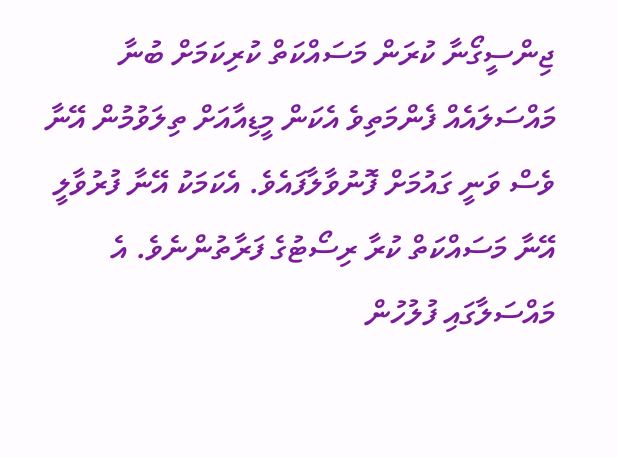ޖިންސީގޯނާ ކުރަން މަސައްކަތް ކުރިކަމަށް ބުނާ މައްސަލައެއް ފެންމަތިވެ އެކަން މީޑިއާއަށް ތިލަވުމުން އޭނާ ވެސް ވަނީ ގައުމަށް ފޮނުވާލާފައެވެ. އެކަމަކު އޭނާ ފުރުވާލީ އޭނާ މަސައްކަތް ކުރާ ރިސޯޓުގެ ފަރާތުންނެވެ. އެ މައްސަލާގައި ފުލުހުން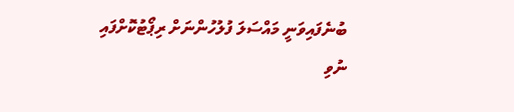ބުނެފައިވަނީ މައްސަލަ ފުލުހުންނަށް ރިޕޯޓުކޮށްފައި ނުވި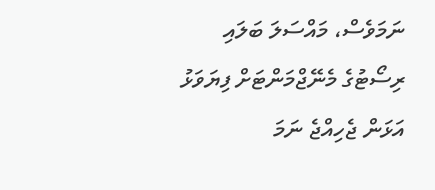ނަމަވެސް، މައްސަލަ ބަލައި ރިސޯޓުގެ މެނޭޖްމަންޓަށް ފިޔަވަޅު އަޅަން ޖެހިއްޖެ ނަމަ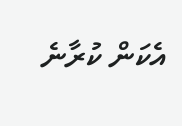އެކަން ކުރާނެ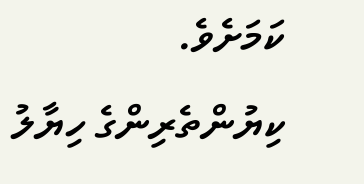ކަމަށެވެ.
ކިޔުންތެރިންގެ ހިޔާލު